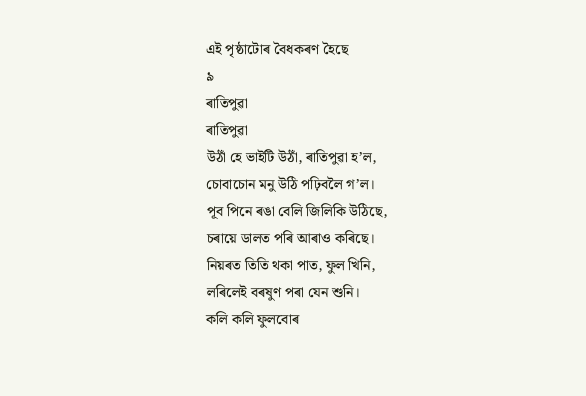এই পৃষ্ঠাটোৰ বৈধকৰণ হৈছে
৯
ৰাতিপুৱা
ৰাতিপুৱা
উঠাঁ হে ভাইটি উঠাঁ, ৰাতিপুৱা হ’ল,
চোবাচোন মনু উঠি পঢ়িবলৈ গ’ল।
পূব পিনে ৰঙা বেলি জিলিকি উঠিছে,
চৰায়ে ডালত পৰি আৰাও কৰিছে।
নিয়ৰত তিতি থকা পাত, ফুল খিনি,
লৰিলেই বৰষুণ পৰা যেন শুনি।
কলি কলি ফুলবোৰ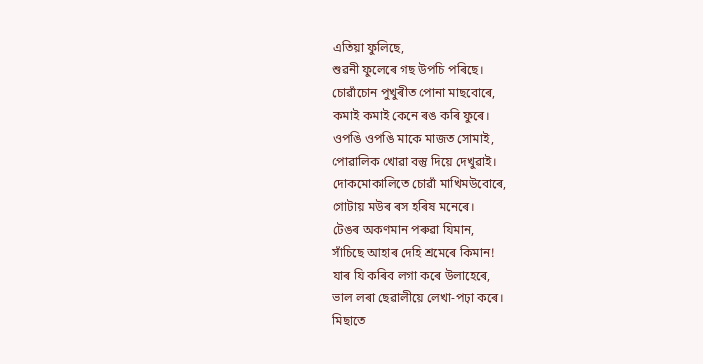এতিয়া ফুলিছে,
শুৱনী ফুলেৰে গছ উপচি পৰিছে।
চোৱাঁচোন পুখুৰীত পোনা মাছবোৰে,
কমাই কমাই কেনে ৰঙ কৰি ফুৰে।
ওপঙি ওপঙি মাকে মাজত সোমাই,
পোৱালিক খোৱা বস্তু দিয়ে দেখুৱাই।
দোকমোকালিতে চোৱাঁ মাখিমউবোৰে,
গোটায় মউৰ ৰস হৰিষ মনেৰে।
টেঙৰ অকণমান পৰুৱা যিমান,
সাঁচিছে আহাৰ দেহি শ্ৰমেৰে কিমান!
যাৰ যি কৰিব লগা কৰে উলাহেৰে,
ভাল লৰা ছেৱালীয়ে লেখা-পঢ়া কৰে।
মিছাতে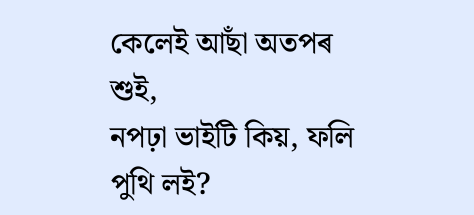কেলেই আছাঁ অতপৰ শুই,
নপঢ়া ভাইটি কিয়, ফলি পুথি লই?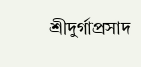শ্ৰীদুৰ্গাপ্ৰসাদ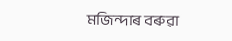মজিন্দাৰ বৰুৱা